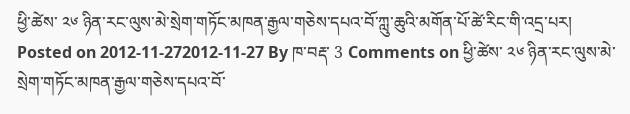ཕྱི་ཚེས་ ༢༦ ཉིན་རང་ལུས་མེ་སྲེག་གཏོང་མཁན་རྒྱལ་གཅེས་དཔའ་བོ་ཀླུ་ཆུའི་མགོན་པོ་ཚེ་རིང་གི་འདྲ་པར། Posted on 2012-11-272012-11-27 By ཁ་བརྡ་ 3 Comments on ཕྱི་ཚེས་ ༢༦ ཉིན་རང་ལུས་མེ་སྲེག་གཏོང་མཁན་རྒྱལ་གཅེས་དཔའ་བོ་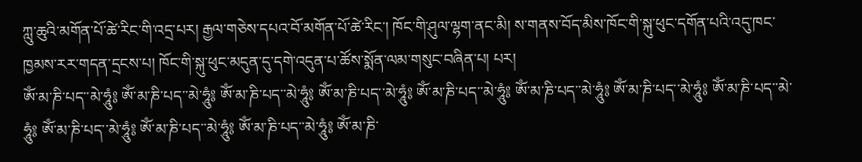ཀླུ་ཆུའི་མགོན་པོ་ཚེ་རིང་གི་འདྲ་པར། རྒྱལ་གཅེས་དཔའ་བོ་མགོན་པོ་ཚེ་རིང་། ཁོང་གི་ཤུལ་ལྷག་ནང་མི། ས་གནས་བོད་མིས་ཁོང་གི་སྐུ་ཕུང་དགོན་པའི་འདུ་ཁང་ཁྱམས་རར་གདན་དྲངས་པ། ཁོང་གི་སྐུ་ཕུང་མདུན་དུ་དགེ་འདུན་པ་ཚོས་སྨོན་ལམ་གསུང་བཞིན་པ། པར།
ཨོཾ་མ་ཎི་པད་་མེ་ཧཱུཾ༔ ཨོཾ་མ་ཎི་པད་་མེ་ཧཱུཾ༔ ཨོཾ་མ་ཎི་པད་་མེ་ཧཱུཾ༔ ཨོཾ་མ་ཎི་པད་་མེ་ཧཱུཾ༔ ཨོཾ་མ་ཎི་པད་་མེ་ཧཱུཾ༔ ཨོཾ་མ་ཎི་པད་་མེ་ཧཱུཾ༔ ཨོཾ་མ་ཎི་པད་་མེ་ཧཱུཾ༔ ཨོཾ་མ་ཎི་པད་་མེ་ཧཱུཾ༔ ཨོཾ་མ་ཎི་པད་་མེ་ཧཱུཾ༔ ཨོཾ་མ་ཎི་པད་་མེ་ཧཱུཾ༔ ཨོཾ་མ་ཎི་པད་་མེ་ཧཱུཾ༔ ཨོཾ་མ་ཎི་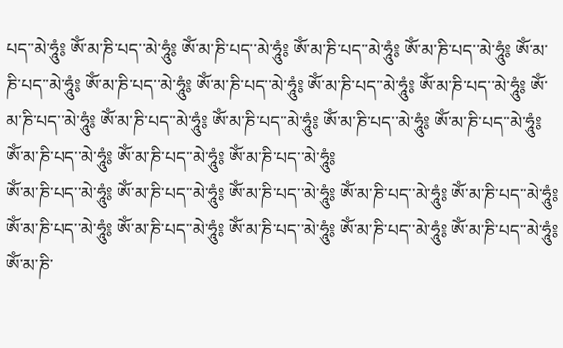པད་་མེ་ཧཱུཾ༔ ཨོཾ་མ་ཎི་པད་་མེ་ཧཱུཾ༔ ཨོཾ་མ་ཎི་པད་་མེ་ཧཱུཾ༔ ཨོཾ་མ་ཎི་པད་་མེ་ཧཱུཾ༔ ཨོཾ་མ་ཎི་པད་་མེ་ཧཱུཾ༔ ཨོཾ་མ་ཎི་པད་་མེ་ཧཱུཾ༔ ཨོཾ་མ་ཎི་པད་་མེ་ཧཱུཾ༔ ཨོཾ་མ་ཎི་པད་་མེ་ཧཱུཾ༔ ཨོཾ་མ་ཎི་པད་་མེ་ཧཱུཾ༔ ཨོཾ་མ་ཎི་པད་་མེ་ཧཱུཾ༔ ཨོཾ་མ་ཎི་པད་་མེ་ཧཱུཾ༔ ཨོཾ་མ་ཎི་པད་་མེ་ཧཱུཾ༔ ཨོཾ་མ་ཎི་པད་་མེ་ཧཱུཾ༔ ཨོཾ་མ་ཎི་པད་་མེ་ཧཱུཾ༔ ཨོཾ་མ་ཎི་པད་་མེ་ཧཱུཾ༔ ཨོཾ་མ་ཎི་པད་་མེ་ཧཱུཾ༔ ཨོཾ་མ་ཎི་པད་་མེ་ཧཱུཾ༔ ཨོཾ་མ་ཎི་པད་་མེ་ཧཱུཾ༔
ཨོཾ་མ་ཎི་པད་་མེ་ཧཱུཾ༔ ཨོཾ་མ་ཎི་པད་་མེ་ཧཱུཾ༔ ཨོཾ་མ་ཎི་པད་་མེ་ཧཱུཾ༔ ཨོཾ་མ་ཎི་པད་་མེ་ཧཱུཾ༔ ཨོཾ་མ་ཎི་པད་་མེ་ཧཱུཾ༔ ཨོཾ་མ་ཎི་པད་་མེ་ཧཱུཾ༔ ཨོཾ་མ་ཎི་པད་་མེ་ཧཱུཾ༔ ཨོཾ་མ་ཎི་པད་་མེ་ཧཱུཾ༔ ཨོཾ་མ་ཎི་པད་་མེ་ཧཱུཾ༔ ཨོཾ་མ་ཎི་པད་་མེ་ཧཱུཾ༔ ཨོཾ་མ་ཎི་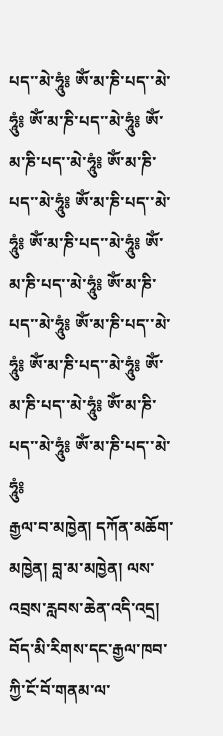པད་་མེ་ཧཱུཾ༔ ཨོཾ་མ་ཎི་པད་་མེ་ཧཱུཾ༔ ཨོཾ་མ་ཎི་པད་་མེ་ཧཱུཾ༔ ཨོཾ་མ་ཎི་པད་་མེ་ཧཱུཾ༔ ཨོཾ་མ་ཎི་པད་་མེ་ཧཱུཾ༔ ཨོཾ་མ་ཎི་པད་་མེ་ཧཱུཾ༔ ཨོཾ་མ་ཎི་པད་་མེ་ཧཱུཾ༔ ཨོཾ་མ་ཎི་པད་་མེ་ཧཱུཾ༔ ཨོཾ་མ་ཎི་པད་་མེ་ཧཱུཾ༔ ཨོཾ་མ་ཎི་པད་་མེ་ཧཱུཾ༔ ཨོཾ་མ་ཎི་པད་་མེ་ཧཱུཾ༔ ཨོཾ་མ་ཎི་པད་་མེ་ཧཱུཾ༔ ཨོཾ་མ་ཎི་པད་་མེ་ཧཱུཾ༔ ཨོཾ་མ་ཎི་པད་་མེ་ཧཱུཾ༔
རྒྱལ་བ་མཁྱེན། དཀོན་མཆོག་མཁྱེན། བླ་མ་མཁྱེན། ལས་འབྲས་རླབས་ཆེན་འདི་འདྲ། བོད་མི་རིགས་དང་རྒྱལ་ཁབ་ཀྱི་ངོ་བོ་གནམ་ལ་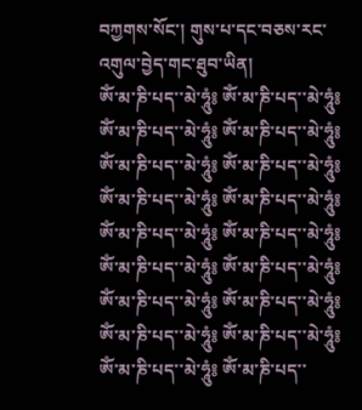བཀྱགས་སོང་། གུས་པ་དང་བཅས་རང་འགུལ་བྱེད་གང་ཐུབ་ཡིན།
ཨོཾ་མ་ཎི་པད་་མེ་ཧཱུཾ༔ ཨོཾ་མ་ཎི་པད་་མེ་ཧཱུཾ༔ ཨོཾ་མ་ཎི་པད་་མེ་ཧཱུཾ༔ ཨོཾ་མ་ཎི་པད་་མེ་ཧཱུཾ༔ ཨོཾ་མ་ཎི་པད་་མེ་ཧཱུཾ༔ ཨོཾ་མ་ཎི་པད་་མེ་ཧཱུཾ༔ ཨོཾ་མ་ཎི་པད་་མེ་ཧཱུཾ༔ ཨོཾ་མ་ཎི་པད་་མེ་ཧཱུཾ༔ ཨོཾ་མ་ཎི་པད་་མེ་ཧཱུཾ༔ ཨོཾ་མ་ཎི་པད་་མེ་ཧཱུཾ༔ ཨོཾ་མ་ཎི་པད་་མེ་ཧཱུཾ༔ ཨོཾ་མ་ཎི་པད་་མེ་ཧཱུཾ༔ ཨོཾ་མ་ཎི་པད་་མེ་ཧཱུཾ༔ ཨོཾ་མ་ཎི་པད་་མེ་ཧཱུཾ༔ ཨོཾ་མ་ཎི་པད་་མེ་ཧཱུཾ༔ ཨོཾ་མ་ཎི་པད་་མེ་ཧཱུཾ༔ ཨོཾ་མ་ཎི་པད་་མེ་ཧཱུཾ༔ ཨོཾ་མ་ཎི་པད་་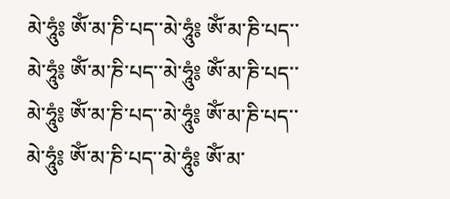མེ་ཧཱུཾ༔ ཨོཾ་མ་ཎི་པད་་མེ་ཧཱུཾ༔ ཨོཾ་མ་ཎི་པད་་མེ་ཧཱུཾ༔ ཨོཾ་མ་ཎི་པད་་མེ་ཧཱུཾ༔ ཨོཾ་མ་ཎི་པད་་མེ་ཧཱུཾ༔ ཨོཾ་མ་ཎི་པད་་མེ་ཧཱུཾ༔ ཨོཾ་མ་ཎི་པད་་མེ་ཧཱུཾ༔ ཨོཾ་མ་ཎི་པད་་མེ་ཧཱུཾ༔ ཨོཾ་མ་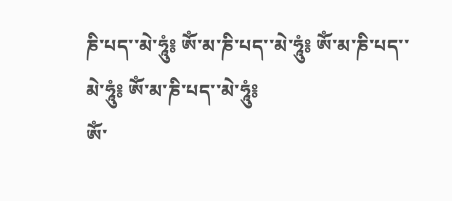ཎི་པད་་མེ་ཧཱུཾ༔ ཨོཾ་མ་ཎི་པད་་མེ་ཧཱུཾ༔ ཨོཾ་མ་ཎི་པད་་མེ་ཧཱུཾ༔ ཨོཾ་མ་ཎི་པད་་མེ་ཧཱུཾ༔
ཨོཾ་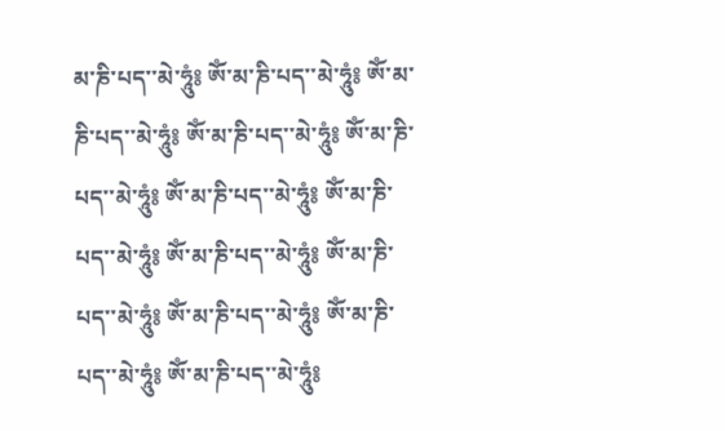མ་ཎི་པད་་མེ་ཧཱུཾ༔ ཨོཾ་མ་ཎི་པད་་མེ་ཧཱུཾ༔ ཨོཾ་མ་ཎི་པད་་མེ་ཧཱུཾ༔ ཨོཾ་མ་ཎི་པད་་མེ་ཧཱུཾ༔ ཨོཾ་མ་ཎི་པད་་མེ་ཧཱུཾ༔ ཨོཾ་མ་ཎི་པད་་མེ་ཧཱུཾ༔ ཨོཾ་མ་ཎི་པད་་མེ་ཧཱུཾ༔ ཨོཾ་མ་ཎི་པད་་མེ་ཧཱུཾ༔ ཨོཾ་མ་ཎི་པད་་མེ་ཧཱུཾ༔ ཨོཾ་མ་ཎི་པད་་མེ་ཧཱུཾ༔ ཨོཾ་མ་ཎི་པད་་མེ་ཧཱུཾ༔ ཨོཾ་མ་ཎི་པད་་མེ་ཧཱུཾ༔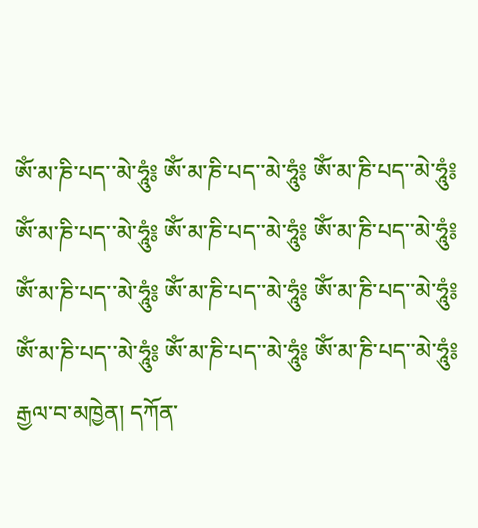ཨོཾ་མ་ཎི་པད་་མེ་ཧཱུཾ༔ ཨོཾ་མ་ཎི་པད་་མེ་ཧཱུཾ༔ ཨོཾ་མ་ཎི་པད་་མེ་ཧཱུཾ༔ ཨོཾ་མ་ཎི་པད་་མེ་ཧཱུཾ༔ ཨོཾ་མ་ཎི་པད་་མེ་ཧཱུཾ༔ ཨོཾ་མ་ཎི་པད་་མེ་ཧཱུཾ༔ ཨོཾ་མ་ཎི་པད་་མེ་ཧཱུཾ༔ ཨོཾ་མ་ཎི་པད་་མེ་ཧཱུཾ༔ ཨོཾ་མ་ཎི་པད་་མེ་ཧཱུཾ༔ ཨོཾ་མ་ཎི་པད་་མེ་ཧཱུཾ༔ ཨོཾ་མ་ཎི་པད་་མེ་ཧཱུཾ༔ ཨོཾ་མ་ཎི་པད་་མེ་ཧཱུཾ༔
རྒྱལ་བ་མཁྱེན། དཀོན་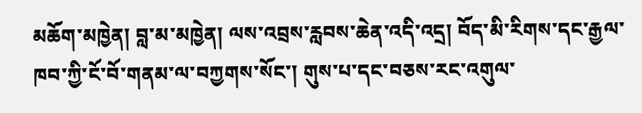མཆོག་མཁྱེན། བླ་མ་མཁྱེན། ལས་འབྲས་རླབས་ཆེན་འདི་འདྲ། བོད་མི་རིགས་དང་རྒྱལ་ཁབ་ཀྱི་ངོ་བོ་གནམ་ལ་བཀྱགས་སོང་། གུས་པ་དང་བཅས་རང་འགུལ་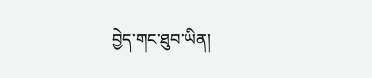བྱེད་གང་ཐུབ་ཡིན།